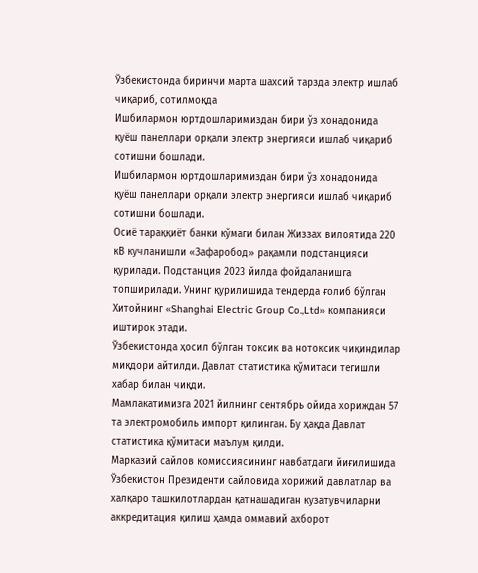Ўзбекистонда биринчи марта шахсий тарзда электр ишлаб чиқариб, сотилмоқда
Ишбилармон юртдошларимиздан бири ўз хонадонида қуёш панеллари орқали электр энергияси ишлаб чиқариб сотишни бошлади.
Ишбилармон юртдошларимиздан бири ўз хонадонида қуёш панеллари орқали электр энергияси ишлаб чиқариб сотишни бошлади.
Осиё тараққиёт банки кўмаги билан Жиззах вилоятида 220 кВ кучланишли «Зафаробод» рақамли подстанцияси қурилади. Подстанция 2023 йилда фойдаланишга топширилади. Унинг қурилишида тендерда ғолиб бўлган Хитойнинг «Shanghai Electric Group Co.,Ltd» компанияси иштирок этади.
Ўзбекистонда ҳосил бўлган токсик ва нотоксик чиқиндилар миқдори айтилди. Давлат статистика қўмитаси тегишли хабар билан чиқди.
Мамлакатимизга 2021 йилнинг сентябрь ойида хориждан 57 та электромобиль импорт қилинган. Бу ҳақда Давлат статистика қўмитаси маълум қилди.
Марказий сайлов комиссиясининг навбатдаги йиғилишида Ўзбекистон Президенти сайловида хорижий давлатлар ва халқаро ташкилотлардан қатнашадиган кузатувчиларни аккредитация қилиш ҳамда оммавий ахборот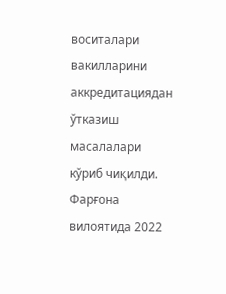воситалари вакилларини аккредитациядан ўтказиш масалалари кўриб чиқилди.
Фарғона вилоятида 2022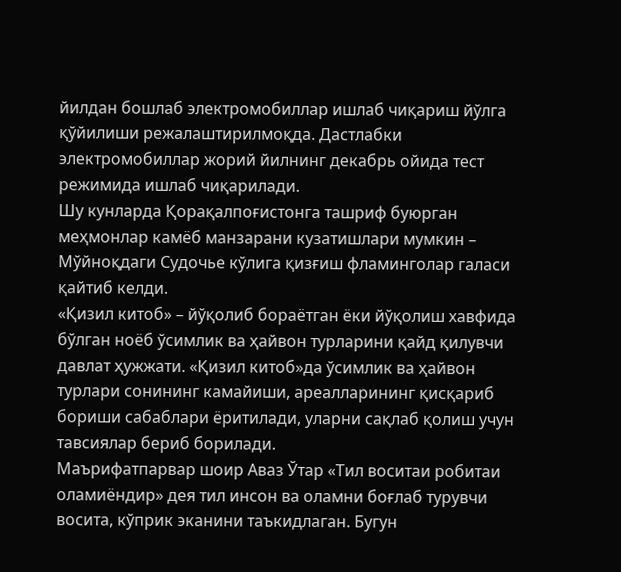йилдан бошлаб электромобиллар ишлаб чиқариш йўлга қўйилиши режалаштирилмоқда. Дастлабки электромобиллар жорий йилнинг декабрь ойида тест режимида ишлаб чиқарилади.
Шу кунларда Қорақалпоғистонга ташриф буюрган меҳмонлар камёб манзарани кузатишлари мумкин – Мўйноқдаги Судочье кўлига қизғиш фламинголар галаси қайтиб келди.
«Қизил китоб» – йўқолиб бораётган ёки йўқолиш хавфида бўлган ноёб ўсимлик ва ҳайвон турларини қайд қилувчи давлат ҳужжати. «Қизил китоб»да ўсимлик ва ҳайвон турлари сонининг камайиши, ареалларининг қисқариб бориши сабаблари ёритилади, уларни сақлаб қолиш учун тавсиялар бериб борилади.
Маърифатпарвар шоир Аваз Ўтар «Тил воситаи робитаи оламиёндир» дея тил инсон ва оламни боғлаб турувчи восита, кўприк эканини таъкидлаган. Бугун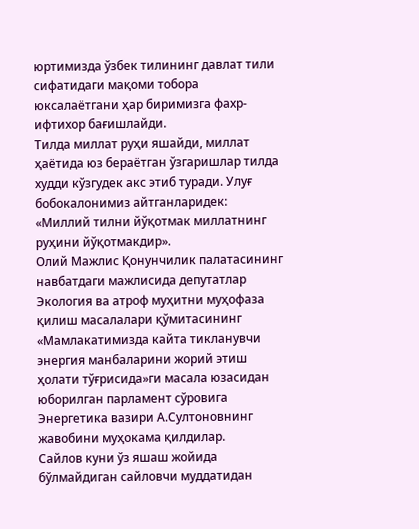юртимизда ўзбек тилининг давлат тили сифатидаги мақоми тобора юксалаётгани ҳар биримизга фахр-ифтихор бағишлайди.
Тилда миллат руҳи яшайди, миллат ҳаётида юз бераётган ўзгаришлар тилда худди кўзгудек акс этиб туради. Улуғ бобокалонимиз айтганларидек: «Миллий тилни йўқотмак миллатнинг руҳини йўқотмакдир».
Олий Мажлис Қонунчилик палатасининг навбатдаги мажлисида депутатлар Экология ва атроф муҳитни муҳофаза қилиш масалалари қўмитасининг «Мамлакатимизда кайта тикланувчи энергия манбаларини жорий этиш ҳолати тўғрисида»ги масала юзасидан юборилган парламент сўровига Энергетика вазири А.Султоновнинг жавобини муҳокама қилдилар.
Сайлов куни ўз яшаш жойида бўлмайдиган сайловчи муддатидан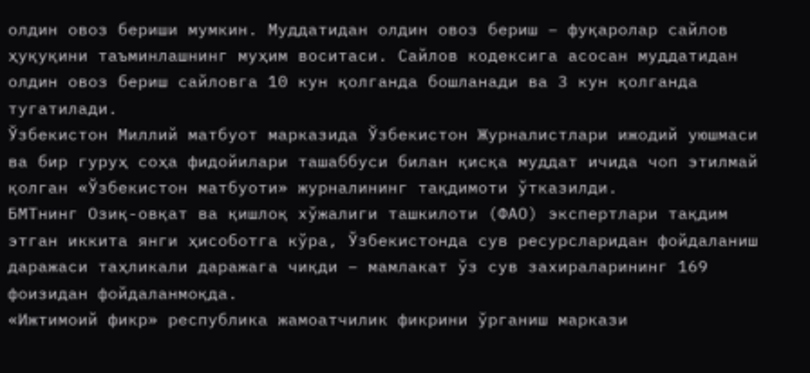олдин овоз бериши мумкин. Муддатидан олдин овоз бериш – фуқаролар сайлов ҳуқуқини таъминлашнинг муҳим воситаси. Сайлов кодексига асосан муддатидан олдин овоз бериш сайловга 10 кун қолганда бошланади ва 3 кун қолганда тугатилади.
Ўзбекистон Миллий матбуот марказида Ўзбекистон Журналистлари ижодий уюшмаси ва бир гуруҳ соҳа фидойилари ташаббуси билан қисқа муддат ичида чоп этилмай қолган «Ўзбекистон матбуоти» журналининг тақдимоти ўтказилди.
БМТнинг Озиқ-овқат ва қишлоқ хўжалиги ташкилоти (ФАО) экспертлари тақдим этган иккита янги ҳисоботга кўра, Ўзбекистонда сув ресурсларидан фойдаланиш даражаси таҳликали даражага чиқди – мамлакат ўз сув захираларининг 169 фоизидан фойдаланмоқда.
«Ижтимоий фикр» республика жамоатчилик фикрини ўрганиш маркази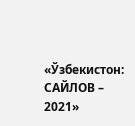«Ўзбекистон: САЙЛОВ – 2021»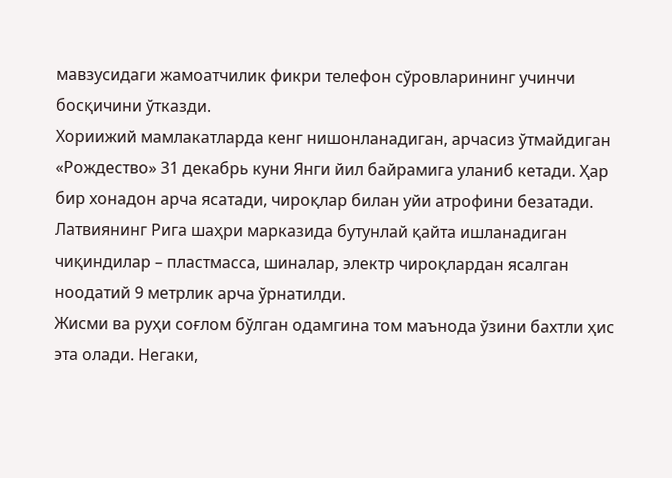мавзусидаги жамоатчилик фикри телефон сўровларининг учинчи босқичини ўтказди.
Хориижий мамлакатларда кенг нишонланадиган, арчасиз ўтмайдиган «Рождество» 31 декабрь куни Янги йил байрамига уланиб кетади. Ҳар бир хонадон арча ясатади, чироқлар билан уйи атрофини безатади.
Латвиянинг Рига шаҳри марказида бутунлай қайта ишланадиган чиқиндилар – пластмасса, шиналар, электр чироқлардан ясалган ноодатий 9 метрлик арча ўрнатилди.
Жисми ва руҳи соғлом бўлган одамгина том маънода ўзини бахтли ҳис эта олади. Негаки,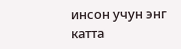инсон учун энг катта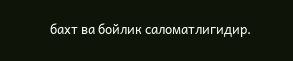бахт ва бойлик саломатлигидир.